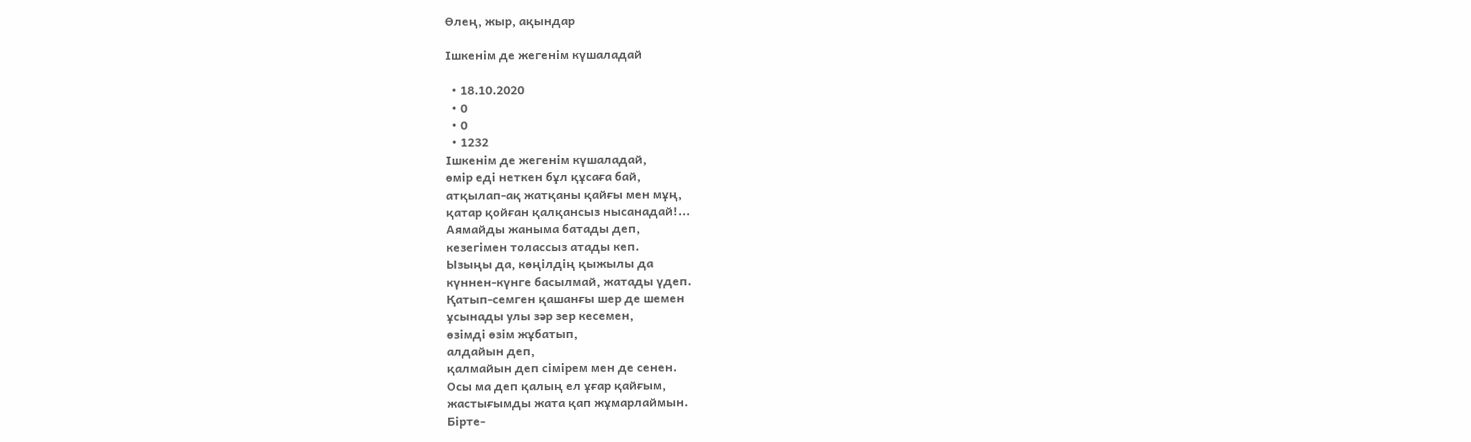Өлең, жыр, ақындар

Ішкенім де жегенім күшаладай

  • 18.10.2020
  • 0
  • 0
  • 1232
Ішкенім де жегенім күшаладай,
өмір еді неткен бұл құсаға бай,
атқылап-ақ жатқаны қайғы мен мұң,
қатар қойған қалқансыз нысанадай!...
Аямайды жаныма батады деп,
кезегімен толассыз атады кеп.
Ызыңы да, көңілдің қыжылы да
күннен-күнге басылмай, жатады үдеп.
Қатып-семген қашанғы шер де шемен
ұсынады улы зәр зер кесемен,
өзімді өзім жұбатып,
алдайын деп,
қалмайын деп сімірем мен де сенен.
Осы ма деп қалың ел ұғар қайғым,
жастығымды жата қап жұмарлаймын.
Бірте-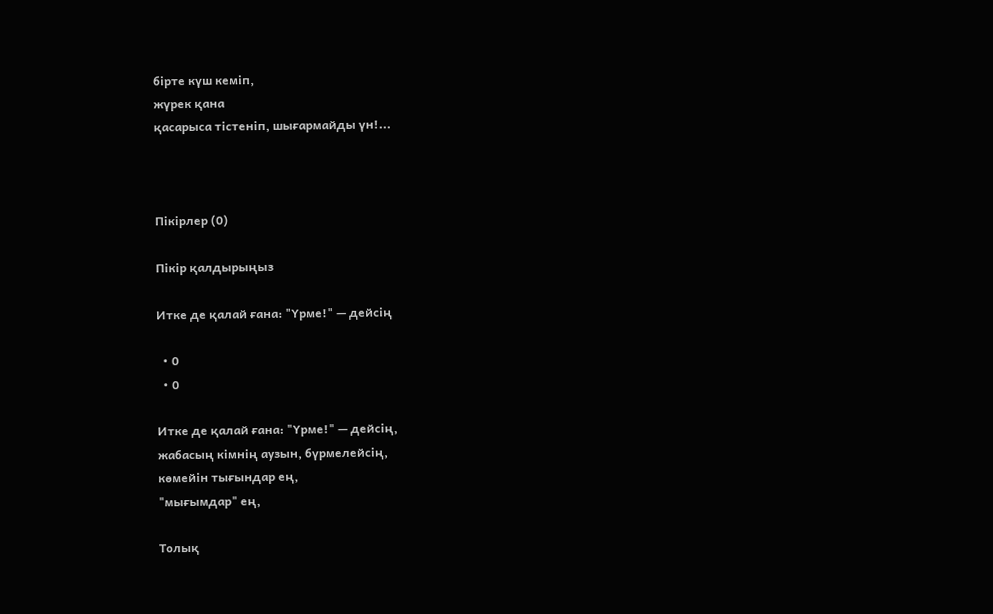бірте күш кеміп,
жүрек қана
қасарыса тістеніп, шығармайды үн!...



Пікірлер (0)

Пікір қалдырыңыз

Итке де қалай ғана: "Үрме!" — дейсің

  • 0
  • 0

Итке де қалай ғана: "Үрме!" — дейсің,
жабасың кімнің аузын, бүрмелейсің,
көмейін тығындар ең,
"мығымдар" ең,

Толық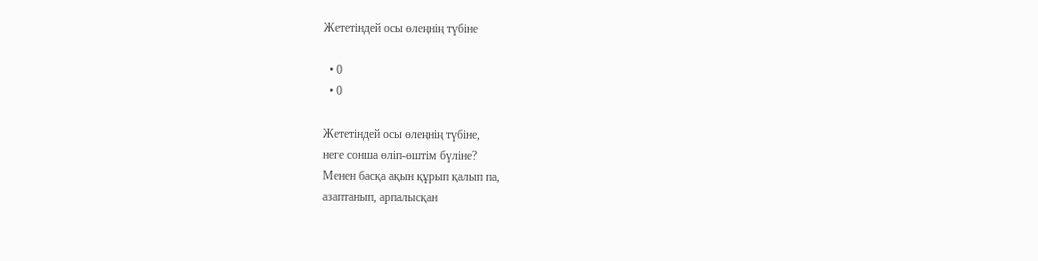Жететіндей осы өлеңнің түбіне

  • 0
  • 0

Жететіндей осы өлеңнің түбіне,
неге сонша өліп-өштім бүліне?
Менен басқа ақын құрып қалып па,
азаптанып, арпалысқан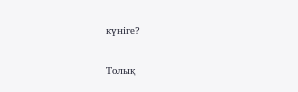күніге?

Толық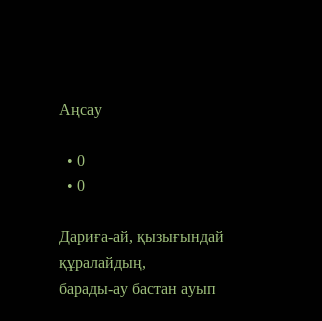Аңсау

  • 0
  • 0

Дариға-ай, қызығындай құралайдың,
барады-ау бастан ауып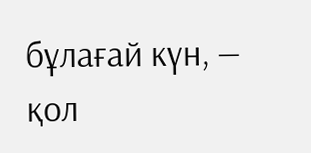бұлағай күн, —
қол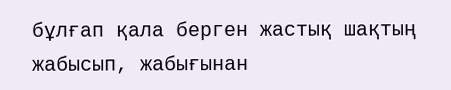бұлғап қала берген жастық шақтың
жабысып, жабығынан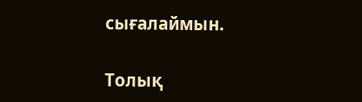сығалаймын.

Толық